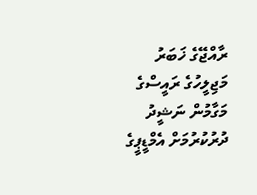ރާއްޖޭގެ ޚަބަރު
މަޖިލީހުގެ ރައީސްގެ މަގާމުން ނަޝީދު ދުރުކުރުމަށް އެމްޑީޕީގެ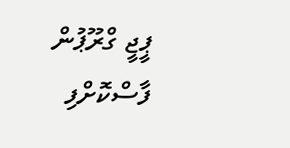ޕީޖީ ގްރޫޕުން ފާސްކޮށްފި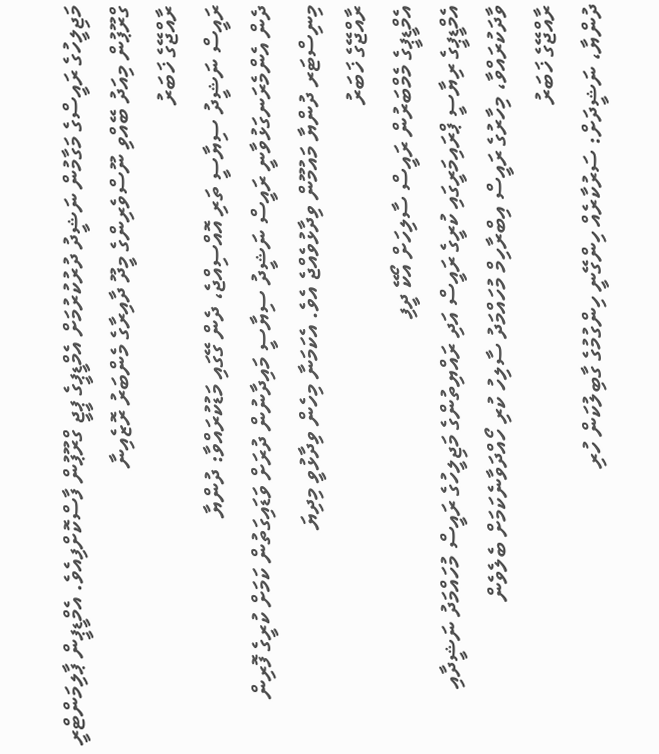މަޖިލީހުގެ ރައީސްގެ މަގާމުން ނަޝީދު ދުރުކުރުމަށް އެމްޑީޕީގެ ޕީޖީ ގްރޫޕުން ފާސްކޮށްފިއެވެ. އެމްޑީޕީން ޕާލިމަންޓްރީ ގްރޫޕުން މިއަދު ބޭއްވި ނޫސްވެރިންގެ މީދޫ ދާއިރާގެ މެންބަރު ރޮޒެއިނާ
ރާއްޖޭގެ ޚަބަރު
ރައީސް ނަޝީދު ސިޔާސީ ތަރި އޮއްސިއްޖެ، ދެން ގޭގައި މަޑުކުރައްވާ: ދުންޔާ
ދެން އެންމެރަނގަޅުވާނީ ރައީސް ނަޝީދު ސިޔާސީ މައިދާނުން ދުރަށް ވަޑައިގަތުން ކަމަށް ކުރީގެ ފޮރިން މިނިސްޓަރ ދުންޔާ މައުމޫން ވިދާޅުވެއްޖެ އެވެ. އެކަމަނާ މިހެން ވިދާޅުވީ މިދިޔަ
ރާއްޖޭގެ ޚަބަރު
އެމްޑީޕީގެ މެމްބަރުން ރައީސް ސާލިހަށް އޯކޭ ދީފި
އެމްޑީޕީގެ ރިޔާސީ ޕްރައިމަރީގައި ކުރީގެ ރައީސް އަދި ރައްޔިތުންގެ މަޖިލީހުގެ ރައީސް މުހައްމަދު ނަޝީދާއި ވާދަކުރައްވާ، މިހާރުގެ ރައީސް އިބްރާހިމް މުހައްމަދު ސާލިހު ކުރި ހޯއްދަވާނެކަމަށް ބެލެވެން
ރާއްޖޭގެ ޚަބަރު
ދުންޔާ، ނަޝީދަށް: ސަރުކާރެއް ހިންގޭނީ ހިންގުމުގެ ގާބިލުކަން ހުރި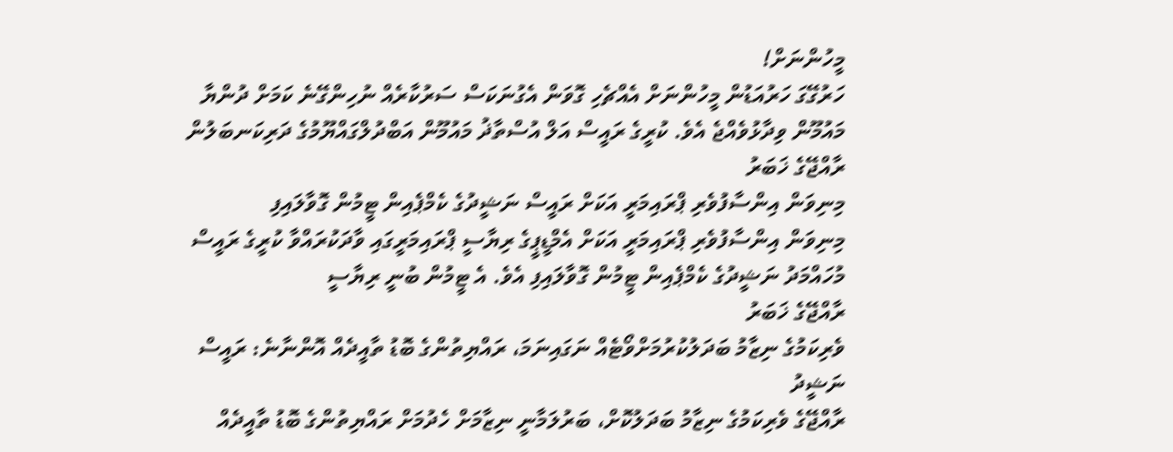މީހުންނަށް!
ހަރުގޭގަ ހަރުއަޑުން މީހުންނަށް އެއްޗެހި ގޮވަން އެގުނަކަސް ސަރުކާރެއް ނުހިންގޭނެ ކަމަށް ދުންޔާ މައުމޫން ވިދާޅުވެއްޖެ އެވެ. ކުރީގެ ރައީސް އަލް އުސްތާޛު މައުމޫން އަބްދުލްގައްޔޫމުގެ ދަރިކަނބަލުން
ރާއްޖޭގެ ޚަބަރު
މިނިވަން އިންސާފުވެރި ޕްރައިމަރީ އަކަށް ރައީސް ނަޝީދުގެ ކެމްޕެއިން ޓީމުން ގޮވާލައިފި
މިނިވަން އިންސާފުވެރި ޕްރައިމަރީ އަކަށް އެމްޑީޕީގެ ރިޔާސީ ޕްރައިމަރީގައި ވާދަކުރައްވާ ކުރީގެ ރައީސް މުހައްމަދު ނަޝީދުގެ ކެމްޕެއިން ޓީމުން ގޮވާލައިފި އެވެ. އެ ޓީމުން ބުނީ ރިޔާސީ
ރާއްޖޭގެ ޚަބަރު
ވެރިކަމުގެ ނިޒާމު ބަދަލުކުރުމަށްވޯޓެއް ނަގައިނަމަ، ރައްޔިތުންގެ ބޮޑު ތާއީދެއް އޮންނާނެ: ރައީސް ނަޝީދު
ރާއްޖޭގެ ވެރިކަމުގެ ނިޒާމު ބަދަލުކޮށް، ބަރުލަމާނީ ނިޒާމަށް ހެދުމަށް ރައްޔިތުންގެ ބޮޑު ތާއީދެއް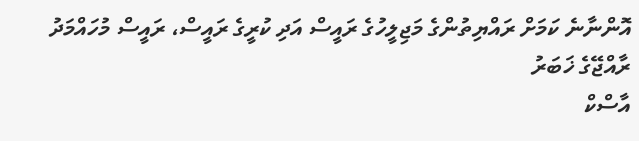އޮންނާނެ ކަމަށް ރައްޔިތުންގެ މަޖިލީހުގެ ރައީސް އަދި ކުރީގެ ރައީސް، ރައީސް މުހައްމަދު
ރާއްޖޭގެ ޚަބަރު
އާސްކް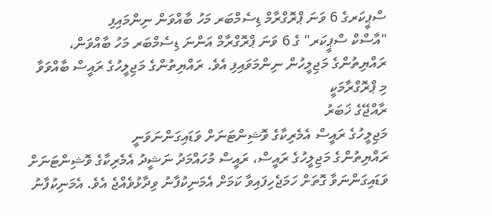ސްޕީކަރގެ 6 ވަނަ ޕްރޮގްރާމް ޑިސެމްބަރ މަހު ބާއްވަން ނިންމައިފި
"އާސްކް ސްޕީކަރ" ގެ 6 ވަނަ ޕްރޮގްރާމް އަންނަ ޑިސެމްބަރ މަހު ބާއްވަން، ރައްޔިތުންގެ މަޖިލީހުން ނިންމަވައިފި އެވެ. ރައްޔިތުންގެ މަޖިލީހުގެ ރައީސް ބާއްވަވާ މި ޕްރޮގްރާމަކީ
ރާއްޖޭގެ ޚަބަރު
މަޖިލީހުގެ ރައީސް އެމެރިކާގެ ވޮޝިންޓަނަށް ވަޑައިގަންނަވަނީ
ރައްޔިތުންގެ މަޖިލީހުގެ ރައީސް، ރައީސް މުހައްމަދު ނަޝީދު އެމެރިކާގެ ވޮޝިންޓަނަށް ވަޑައިގަންނަވާ ގޮތަށް ހަމަޖެހިފައިވާ ކަމަށް އެމަނިކުފާނު ވިދާޅުވެއްޖެ އެވެ. އެމަނިކުފާނު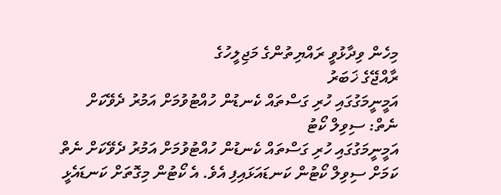މިހެން ވިދާޅުވީ ރައްޔިތުންގެ މަޖިލީހުގެ
ރާއްޖޭގެ ޚަބަރު
އަމީނީމަގުގައި ހުރި ގަސްތައް ކެނޑުން ހުއްޓުވުމަށް އަމުރު ދެވޭކަށް ނެތް: ސިވިލް ކޯޓު
އަމީނީމަގުގައި ހުރި ގަސްތައް ކެނޑުން ހުއްޓުވުމަށް އަމުރު ދެވޭކަށް ނެތް ކަމަށް ސިވިލް ކޯޓުން ކަނޑައަޅައިފި އެވެ. އެ ކޯޓުން މިގޮތަށް ކަނޑައެޅީ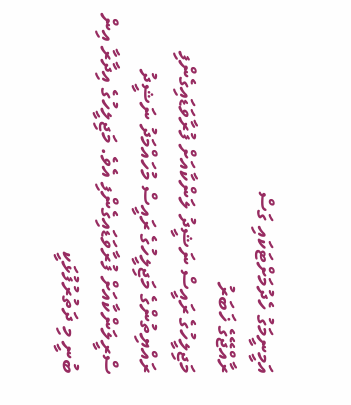އަމީނީމަގު ހެދުމަށްޓަކައި ގަސް
ރާއްޖޭގެ ޚަބަރު
މަޖިލީހުގެ ރައީސް ނަޝީދު ލަންކާއަށް ފުރާވަޑައިގެންފި
ރައްޔިތުންގެ މަޖިލީހުގެ ރައީސް މުހައްމަދު ނަޝީދު ސްރީލަންކާއަށް ފުރާވަޑައިގެންފި އެވެ. މަޖިލީހުގެ އިދާރާ އިން ބުނީ މި ދަތުރުފުޅަކީ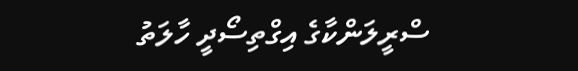ސްރީލަންކާގެ އިގްތިސޯދީ ހާލަތު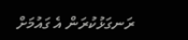ރަނގަޅުކުރަން އެ ގައުމަށް